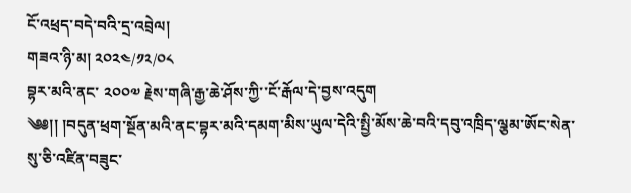ངོ་འཕྲད་བདེ་བའི་དྲ་འབྲེལ།
གཟའ་ཉི་མ། ༢༠༢༤/༡༢/༠༨
བྷར་མའི་ནང་ ༢༠༠༧ རྗེས་གཞི་རྒྱ་ཆེ་ཤོས་ཀྱི་་ངོ་རྒོལ་དེ་བྱས་འདུག
༄༅།། །བདུན་ཕྲག་སྔོན་མའི་ནང་བྷར་མའི་དམག་མིས་ཡུལ་དེའི་སྤྱི་མོས་ཆེ་བའི་དབུ་འཁྲིད་ལྕམ་ཨོང་སེན་སུ་ཅི་འཛིན་བཟུང་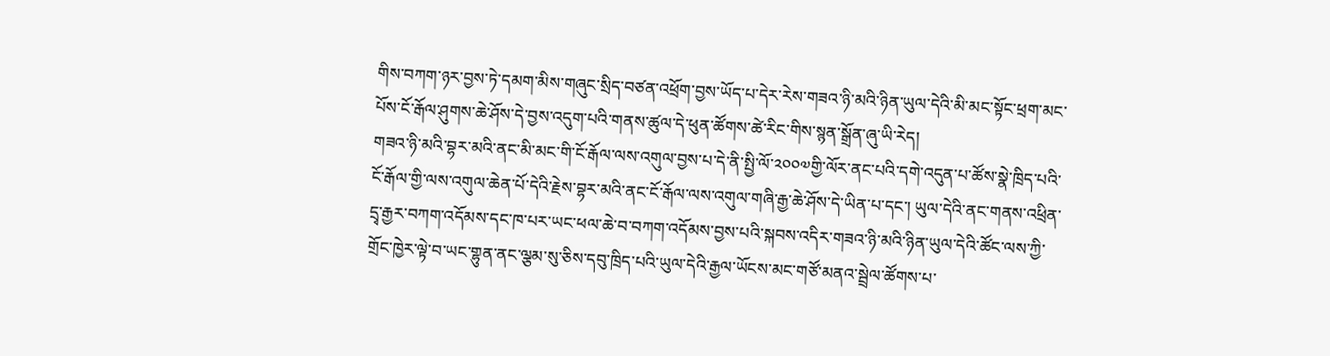གིས་བཀག་ཉར་བྱས་ཏེ་དམག་མིས་གཞུང་སྲིད་བཙན་འཕྲོག་བྱས་ཡོད་པ་དེར་རེས་གཟའ་ཉི་མའི་ཉིན་ཡུལ་དེའི་མི་མང་སྟོང་ཕྲག་མང་པོས་ངོ་རྒོལ་ཤུགས་ཆེ་ཤོས་དེ་བྱས་འདུག་པའི་གནས་ཚུལ་དེ་ཕུན་ཚོགས་ཚེ་རིང་གིས་སྙན་སྒྲོན་ཞུ་ཡི་རེད།
གཟའ་ཉི་མའི་བྷར་མའི་ནང་མི་མང་གི་ངོ་རྒོལ་ལས་འགུལ་བྱས་པ་དེ་ནི་སྤྱི་ལོ་༢༠༠༧གྱི་ལོར་ནང་པའི་དགེ་འདུན་པ་ཚོས་སྣེ་ཁྲིད་པའི་ངོ་རྒོལ་གྱི་ལས་འགུལ་ཆེན་པོ་དེའི་རྗེས་བྷར་མའི་ནང་ངོ་རྒོལ་ལས་འགུལ་གཞི་རྒྱ་ཆེ་ཤོས་དེ་ཡིན་པ་དང་། ཡུལ་དེའི་ནང་གནས་འཕྲིན་དྲྭ་རྒྱར་བཀག་འདོམས་དང་ཁ་པར་ཡང་ཕལ་ཆེ་བ་བཀག་འདོམས་བྱས་པའི་སྐབས་འདིར་གཟའ་ཉི་མའི་ཉིན་ཡུལ་དེའི་ཚོང་ལས་ཀྱི་གྲོང་ཁྱེར་ལྟེ་བ་ཡང་གྷུན་ནང་ལྕམ་སུ་ཅིས་དབུ་ཁྲིད་པའི་ཡུལ་དེའི་རྒྱལ་ཡོངས་མང་གཙོ་མནའ་སྦྲེལ་ཚོགས་པ་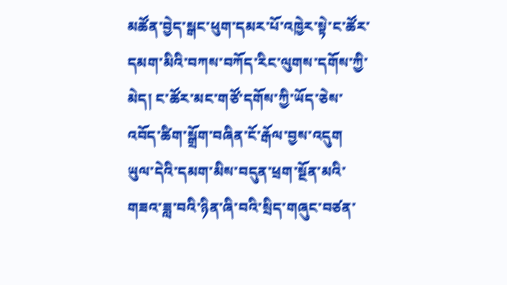མཚོན་བྱེད་སྒང་ཕུག་དམར་པོ་འཁྱེར་སྟེ་ང་ཚོར་དམག་མིའི་བཀས་བཀོད་རིང་ལུགས་དགོས་ཀྱི་མེད། ང་ཚོར་མང་གཙོ་དགོས་ཀྱི་ཡོད་ཅེས་འབོད་ཚིག་སྒྲོག་བཞིན་ངོ་རྒོལ་བྱས་འདུག
ཡུལ་དེའི་དམག་མིས་བདུན་ཕྲག་སྔོན་མའི་གཟའ་ཟླ་བའི་ཉིན་ཞི་བའི་སྲིད་གཞུང་བཙན་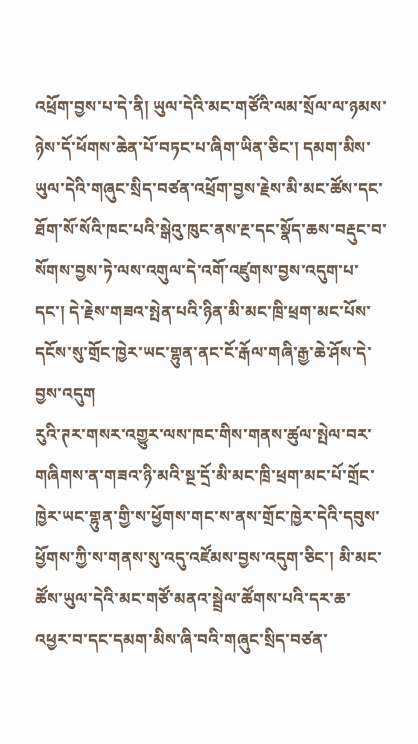འཕྲོག་བྱས་པ་དེ་ནི། ཡུལ་དེའི་མང་གཙོའི་ལམ་སྲོལ་ལ་ཉམས་ཉེས་དོ་ཕོགས་ཆེན་པོ་བཏང་པ་ཞིག་ཡིན་ཅིང་། དམག་མིས་ཡུལ་དེའི་གཞུང་སྲིད་བཙན་འཕྲོག་བྱས་རྗེས་མི་མང་ཚོས་དང་ཐོག་སོ་སོའི་ཁང་པའི་སྒེའུ་ཁུང་ནས་རྔ་དང་སྣོད་ཆས་བརྡུང་བ་སོགས་བྱས་ཏེ་ལས་འགུལ་དེ་འགོ་འཛུགས་བྱས་འདུག་པ་དང་། དེ་རྗེས་གཟའ་སྤེན་པའི་ཉིན་མི་མང་ཁྲི་ཕྲག་མང་པོས་དངོས་སུ་གྲོང་ཁྱེར་ཡང་གྷུན་ནང་ངོ་རྒོལ་གཞི་རྒྱ་ཆེ་ཤོས་དེ་བྱས་འདུག
རུའི་ཊར་གསར་འགྱུར་ལས་ཁང་གིས་གནས་ཚུལ་སྤེལ་བར་གཞིགས་ན་གཟའ་ཉི་མའི་སྔ་དྲོ་མི་མང་ཁྲི་ཕྲག་མང་པོ་གྲོང་ཁྱེར་ཡང་གྷུན་གྱི་ས་ཕྱོགས་གང་ས་ནས་གྲོང་ཁྱེར་དེའི་དབུས་ཕྱོགས་ཀྱི་ས་གནས་སུ་འདུ་འཛོམས་བྱས་འདུག་ཅིང་། མི་མང་ཚོས་ཡུལ་དེའི་མང་གཙོ་མནའ་སྦྲེལ་ཚོགས་པའི་དར་ཆ་འཕྱར་བ་དང་དམག་མིས་ཞི་བའི་གཞུང་སྲིད་བཙན་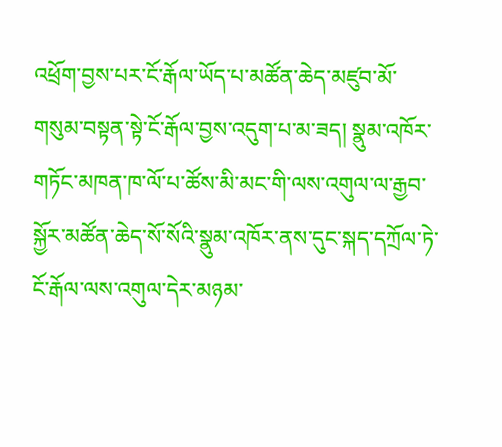འཕྲོག་བྱས་པར་ངོ་རྒོལ་ཡོད་པ་མཚོན་ཆེད་མཛུབ་མོ་གསུམ་བསྟན་སྟེ་ངོ་རྒོལ་བྱས་འདུག་པ་མ་ཟད། སྣུམ་འཁོར་གཏོང་མཁན་ཁ་ལོ་པ་ཚོས་མི་མང་གི་ལས་འགུལ་ལ་རྒྱབ་སྐྱོར་མཚོན་ཆེད་སོ་སོའི་སྣུམ་འཁོར་ནས་དུང་སྐད་དཀྲོལ་ཏེ་ངོ་རྒོལ་ལས་འགུལ་དེར་མཉམ་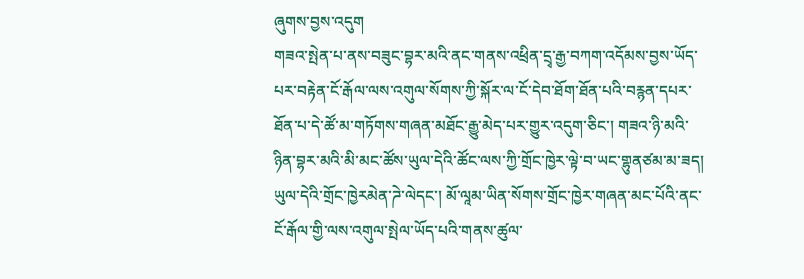ཞུགས་བྱས་འདུག
གཟའ་སྤེན་པ་ནས་བཟུང་བྷར་མའི་ནང་གནས་འཕྲིན་དྲྭ་རྒྱ་བཀག་འདོམས་བྱས་ཡོད་པར་བརྟེན་ངོ་རྒོལ་ལས་འགུལ་སོགས་ཀྱི་སྐོར་ལ་ངོ་དེབ་ཐོག་ཐོན་པའི་བརྙན་དཔར་ཐོན་པ་དེ་ཚོ་མ་གཏོགས་གཞན་མཐོང་རྒྱུ་མེད་པར་གྱུར་འདུག་ཅིང་། གཟའ་ཉི་མའི་ཉིན་བྷར་མའི་མི་མང་ཚོས་ཡུལ་དེའི་ཚོང་ལས་ཀྱི་གྲོང་ཁྱེར་ལྟེ་བ་ཡང་གྷུནཙམ་མ་ཟད། ཡུལ་དེའི་གྲོང་ཁྱེརམེན་ཌེ་ལེདང་། མོ་ལཱམ་ཡིན་སོགས་གྲོང་ཁྱེར་གཞན་མང་པོའི་ནང་ངོ་རྒོལ་གྱི་ལས་འགུལ་སྤེལ་ཡོད་པའི་གནས་ཚུལ་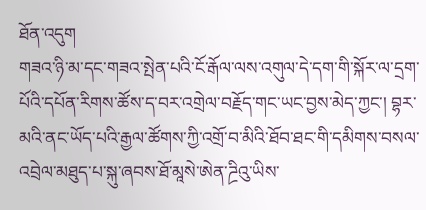ཐོན་འདུག
གཟའ་ཉི་མ་དང་གཟའ་སྤེན་པའི་ངོ་རྒོལ་ལས་འགུལ་དེ་དག་གི་སྐོར་ལ་དྲག་པོའི་དཔོན་རིགས་ཚོས་ད་བར་འགྲེལ་བརྗོད་གང་ཡང་བྱས་མེད་ཀྱང་། བྷར་མའི་ནང་ཡོད་པའི་རྒྱལ་ཚོགས་ཀྱི་འགྲོ་བ་མིའི་ཐོབ་ཐང་གི་དམིགས་བསལ་འབྲེལ་མཐུད་པ་སྐུ་ཞབས་ཐོ་མཱསེ་ཨེན་ཌྲིའུ་ཡིས་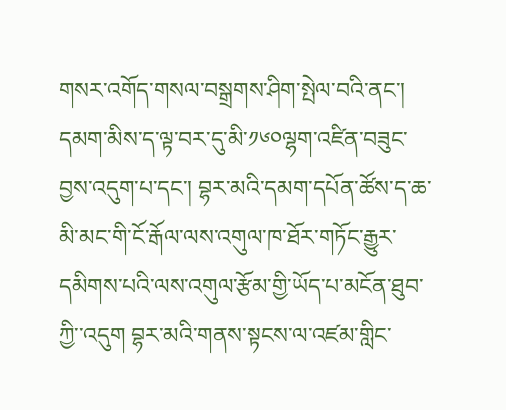གསར་འགོད་གསལ་བསྒྲགས་ཤིག་སྤེལ་བའི་ནང་། དམག་མིས་ད་ལྟ་བར་དུ་མི་༡༦༠ལྷག་འཛིན་བཟུང་བྱས་འདུག་པ་དང་། བྷར་མའི་དམག་དཔོན་ཚོས་ད་ཆ་མི་མང་གི་ངོ་རྒོལ་ལས་འགུལ་ཁ་ཐོར་གཏོང་རྒྱུར་དམིགས་པའི་ལས་འགུལ་རྩོམ་གྱི་ཡོད་པ་མངོན་ཐུབ་ཀྱི་་འདུག བྷར་མའི་གནས་སྟངས་ལ་འཛམ་གླིང་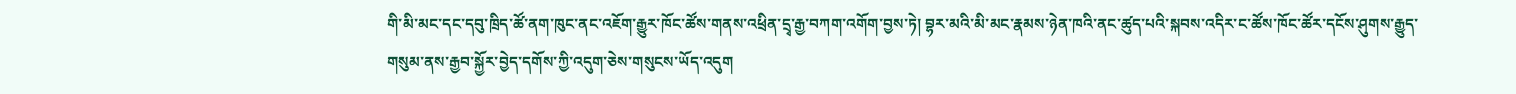གི་མི་མང་དང་དབུ་ཁྲིད་ཚོ་ནག་ཁུང་ནང་འཇོག་རྒྱུར་ཁོང་ཚོས་གནས་འཕྲིན་དྲྭ་རྒྱ་བཀག་འགོག་བྱས་ཏེ། བྷར་མའི་མི་མང་རྣམས་ཉེན་ཁའི་ནང་ཚུད་པའི་སྐབས་འདིར་ང་ཚོས་ཁོང་ཚོར་དངོས་ཤུགས་རྒྱུད་གསུམ་ནས་རྒྱབ་སྐྱོར་བྱེད་དགོས་ཀྱི་འདུག་ཅེས་གསུངས་ཡོད་འདུག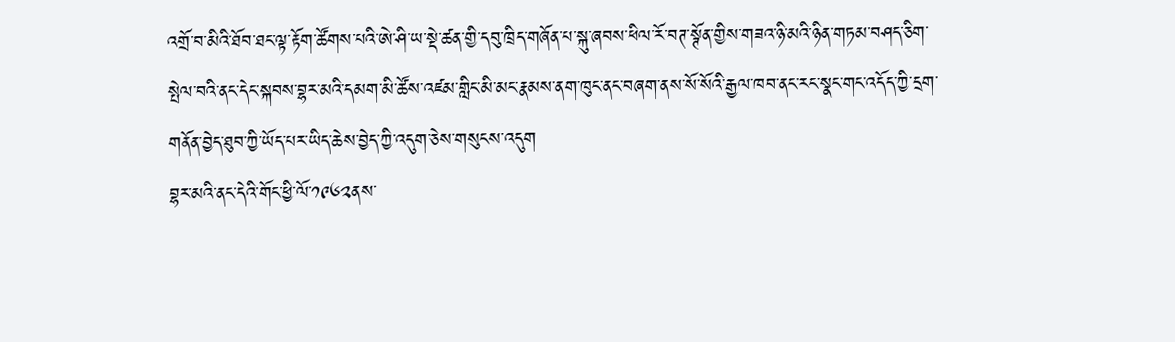འགྲོ་བ་མིའི་ཐོབ་ཐང་ལྟ་རྟོག་ཚོགས་པའི་ཨེ་ཤི་ཡ་སྡེ་ཚན་གྱི་དབུ་ཁྲིད་གཞོན་པ་སྐུ་ཞབས་ཕིལ་རོ་བཊ་སྚོན་གྱིས་གཟའ་ཉི་མའི་ཉིན་གཏམ་བཤད་ཅིག་སྤེལ་བའི་ནང་དེང་སྐབས་བྷར་མའི་དམག་མི་ཚོས་འཛམ་གླིང་མི་མང་རྣམས་ནག་ཁུང་ནང་བཞག་ནས་སོ་སོའི་རྒྱལ་ཁབ་ནང་རང་སྣང་གང་འདོད་ཀྱི་དྲག་གནོན་བྱེད་ཐུབ་ཀྱི་ཡོད་པར་ཡིད་ཆེས་བྱེད་ཀྱི་འདུག་ཅེས་གསུངས་འདུག
བྷར་མའི་ནང་དེའི་གོང་ཕྱི་ལོ་༡༩༦༢ནས་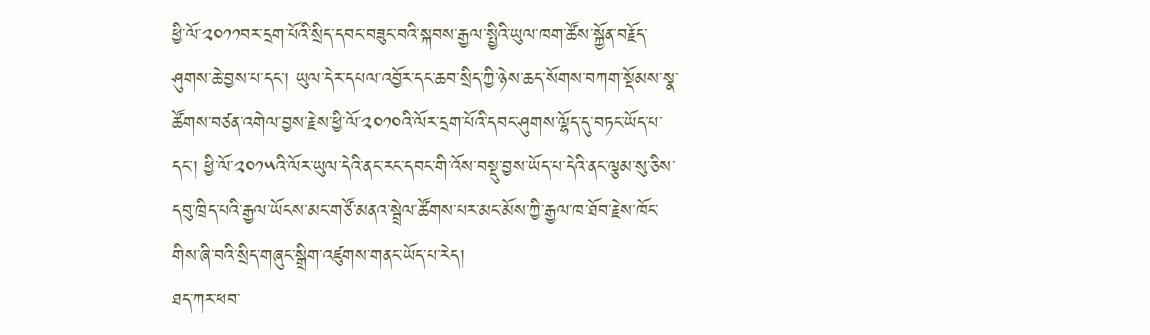ཕྱི་ལོ་༢༠༡༡བར་དྲག་པོའི་སྲིད་དབང་བཟུང་བའི་སྐབས་རྒྱལ་སྤྱིའི་ཡུལ་ཁག་ཚོས་སྐྱོན་བརྗོད་ཤུགས་ཆེ་བྱས་པ་དང་། ཡུལ་དེར་དཔལ་འབྱོར་དང་ཆབ་སྲིད་ཀྱི་ཉེས་ཆད་སོགས་བཀག་སྡོམས་སྣ་ཚོགས་བཙན་འགེལ་བྱས་རྗེས་ཕྱི་ལོ་༢༠༡༠འི་ལོར་དྲག་པོའི་དབང་ཤུགས་ལྷོད་དུ་བཏང་ཡོད་པ་དང་། ཕྱི་ལོ་༢༠༡༥འི་ལོར་ཡུལ་དེའི་ནང་རང་དབང་གི་འོས་བསྡུ་བྱས་ཡོད་པ་དེའི་ནང་ལྕམ་སུ་ཅིས་དབུ་ཁྲིད་པའི་རྒྱལ་ཡོངས་མང་གཙོ་མནའ་སྦྲེལ་ཚོགས་པར་མང་མོས་ཀྱི་རྒྱལ་ཁ་ཐོབ་རྗེས་ཁོང་གིས་ཞི་བའི་སྲིད་གཞུང་སྒྲིག་འཛུགས་གནང་ཡོད་པ་རེད།
ཐད་ཀར་ཕབ་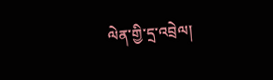ལེན་གྱི་དྲ་འབྲེལ།